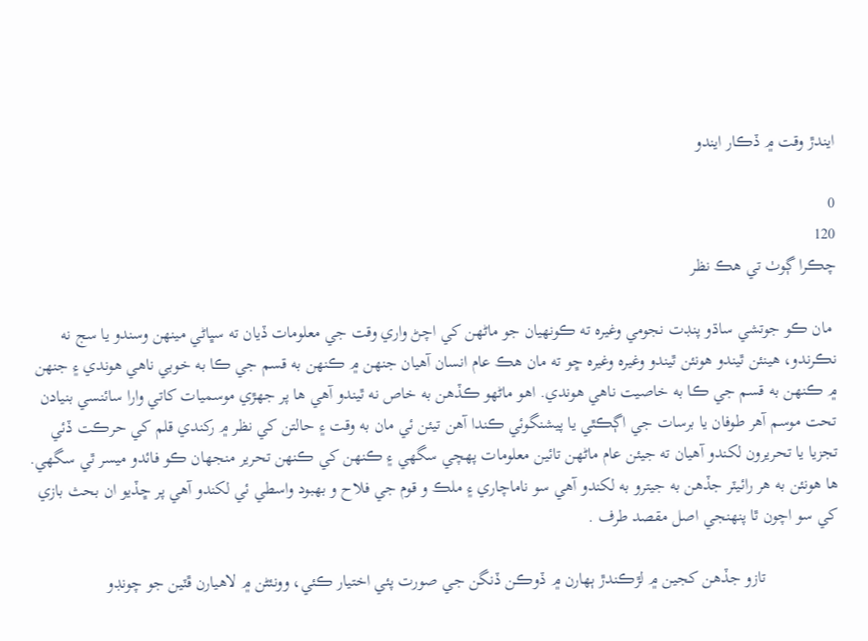ايندڙ وقت ۾ ڏڪار ايندو

0
120
چڪرا ڳوٺ تي هڪ نظر

 مان ڪو جوتشي ساڌو پنڊت نجومي وغيره ته ڪونهيان جو ماڻهن کي اچڻ واري وقت جي معلومات ڏيان ته سڀاڻي مينهن وسندو يا سج نه نڪرندو، هينئن ٿيندو هونئن ٿيندو وغيره وغيره ڇو ته مان هڪ عام انسان آهيان جنهن ۾ ڪنهن به قسم جي ڪا به خوبي ناهي هوندي ۽ جنهن ۾ ڪنهن به قسم جي ڪا به خاصيت ناهي هوندي. اهو ماڻهو ڪڏهن به خاص نه ٿيندو آهي ها پر جهڙي موسميات کاتي وارا سائنسي بنيادن تحت موسم آهر طوفان يا برسات جي اڳڪٿي يا پيشنگوئي ڪندا آهن تيئن ئي مان به وقت ۽ حالتن کي نظر ۾ رکندي قلم کي حرڪت ڏئي تجزيا يا تحريرون لکندو آهيان ته جيئن عام ماڻهن تائين معلومات پهچي سگهي ۽ ڪنهن کي ڪنهن تحرير منجهان ڪو فائدو ميسر ٿي سگهي. ها هونئن به هر رائيٽر جڏهن به جيترو به لکندو آهي سو ناماچاري ۽ ملڪ و قوم جي فلاح و بهبود واسطي ئي لکندو آهي پر ڇڏيو ان بحث بازي کي سو اچون ٿا پنهنجي اصل مقصد طرف .

                 تازو جڏهن کجين ۾ لڙڪندڙ ٻهارن ۾ ڏوڪن ڏنگن جي صورت پئي اختيار ڪئي، وونئڻن ۾ لاهيارن ڦٽين جو چونڊو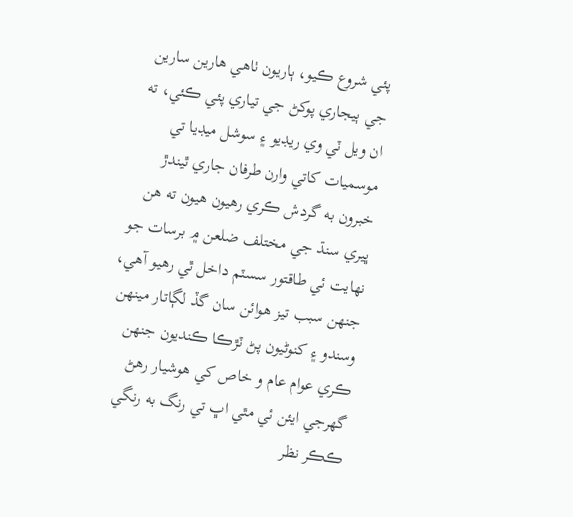پئي شروع ڪيو، ٻاريون ٺاهي هارين سارين جي ٻيجاري پوکڻ جي تياري پئي ڪئي، ته ان ويل ٽي وي ريڊيو ۽ سوشل ميڊيا تي موسميات کاتي وارن طرفان جاري ٿيندڙ خبرون به گردش ڪري رهيون هيون ته هن ڀيري سنڌ جي مختلف ضلعن ۾ برسات جو نهايت ئي طاقتور سسٽم داخل ٿي رهيو آهي، جنهن سبب تيز هوائن سان گڏ لڳاتار مينهن وسندو ۽ کنوڻيون پڻ ٽڙڪا ڪنديون جنهن ڪري عوام عام و خاص کي هوشيار رهڻ گهرجي ايئن ئي مٿي اڀ تي رنگ به رنگي ڪڪر نظر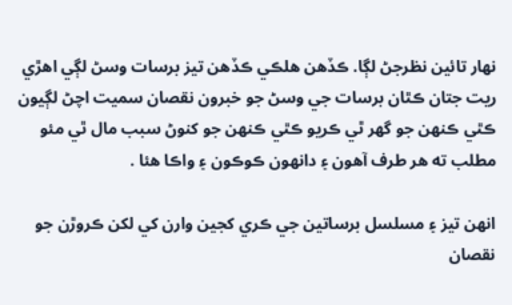نهار تائين نظرجڻ لڳا. ڪڏهن هلڪي ڪڏهن تيز برسات وسڻ لڳي اهڙي ريت جتان ڪٿان برسات جي وسڻ جو خبرون نقصان سميت اچڻ لڳيون ڪٿي ڪنهن جو گهر ٿي ڪريو ڪٿي ڪنهن جو کنوڻ سبب مال ٿي مئو مطلب ته هر طرف آهون ۽ دانهون ڪوڪون ۽ واڪا هئا .

انهن تيز ۽ مسلسل برساتين جي ڪري کجين وارن کي لکن ڪروڙن جو نقصان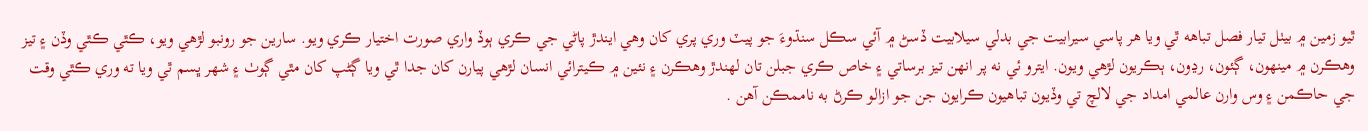ٿيو زمين ۾ بيٺل تيار فصل تباهه ٿي ويا هر پاسي سيرابيت جي بدلي سيلابيت ڏسڻ ۾ آئي سڪل سنڌوءَ جو پيٽ وري پري کان وهي ايندڙ پاڻي جي ڪري ٻوڏ واري صورت اختيار ڪري ويو. سارين جو رونبو لڙهي ويو، ڪٿي ڪٿي وڏن ۽ تيز وهڪرن ۾ مينهون، ڳئون، رڍون، ٻڪريون لڙهي ويون. ايترو ئي نه پر انهن تيز برساتي ۽ خاص ڪري جبلن تان لهندڙ وهڪرن ۽ نئين ۾ ڪيترائي انسان لڙهي پيارن کان جدا ٿي ويا ڳڻپ کان مٿي ڳوٺ ۽ شهر ڀسم ٿي ويا ته وري ڪٿي وقت جي حاڪمن ۽ وس وارن عالمي امداد جي لالچ تي وڏيون تباهيون ڪرايون جن جو ازالو ڪرڻ به ناممڪن آهن .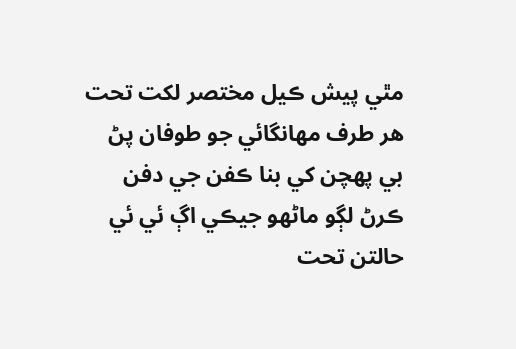مٿي پيش ڪيل مختصر لکت تحت هر طرف مهانگائي جو طوفان پڻ بي پهچن کي بنا ڪفن جي دفن ڪرڻ لڳو ماڻهو جيڪي اڳ ئي ئي حالتن تحت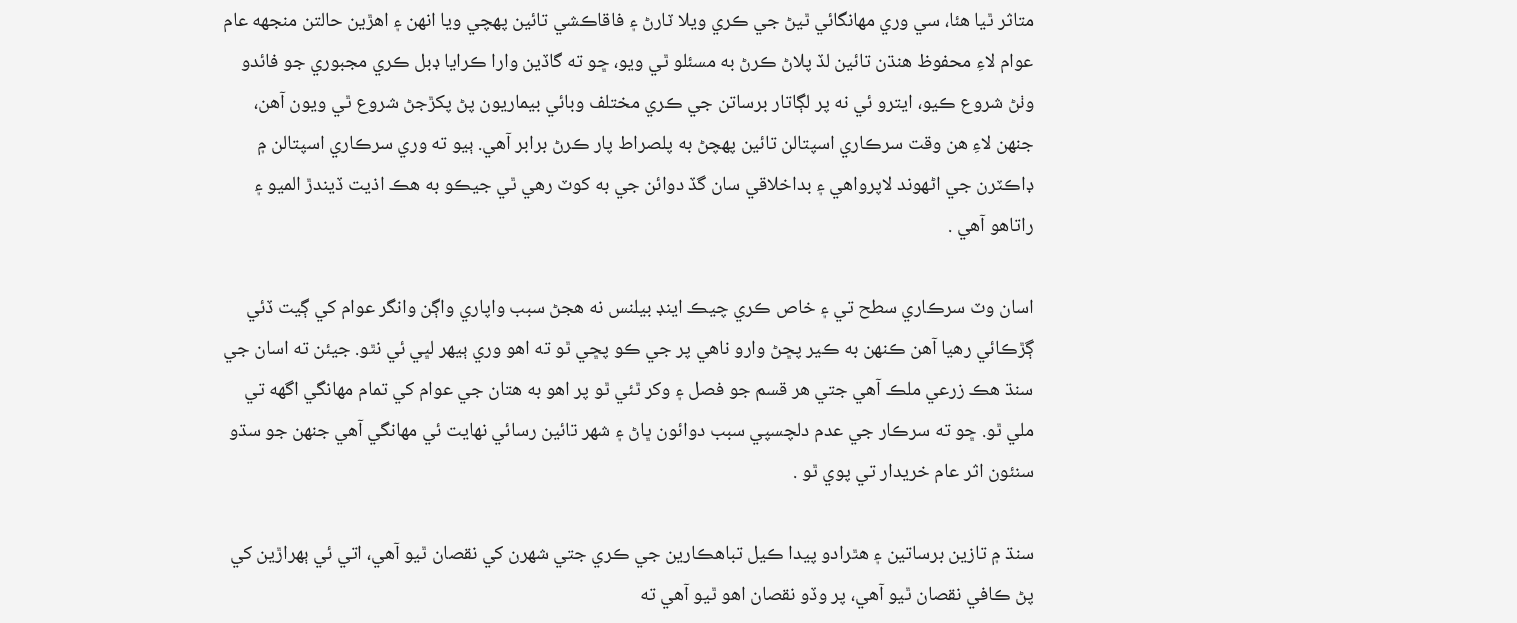متاثر ٿيا هئا، سي وري مهانگائي ٿيڻ جي ڪري ويلا ٽارڻ ۽ فاقاڪشي تائين پهچي ويا انهن ۽ اهڙين حالتن منجھه عام عوام لاءِ محفوظ هنڌن تائين لڏ پلاڻ ڪرڻ به مسئلو ٿي ويو، ڇو ته گاڏين وارا ڪرايا ڊبل ڪري مجبوري جو فائدو وٺڻ شروع ڪيو، ايترو ئي نه پر لڳاتار برساتن جي ڪري مختلف وبائي بيماريون پڻ پکڙجڻ شروع ٿي ويون آهن، جنهن لاءِ هن وقت سرڪاري اسپتالن تائين پهچڻ به پلصراط پار ڪرڻ برابر آهي. ٻيو ته وري سرڪاري اسپتالن ۾ ڊاڪٽرن جي اڻهوند لاپرواهي ۽ بداخلاقي سان گڏ دوائن جي به کوٽ رهي ٿي جيڪو به هڪ اذيت ڏيندڙ الميو ۽ راتاهو آهي .

اسان وٽ سرڪاري سطح تي ۽ خاص ڪري چيڪ اينڊ بيلنس نه هجڻ سبب واپاري واڳن وانگر عوام کي ڳيت ڏئي ڳڙڪائي رهيا آهن ڪنهن به ڪير پڇڻ وارو ناهي پر جي ڪو پڇي ٿو ته اهو وري ٻيهر لڀي ئي نٿو. جيئن ته اسان جي سنڌ هڪ زرعي ملڪ آهي جتي هر قسم جو فصل ۽ وکر ٿئي ٿو پر اهو به هتان جي عوام کي تمام مهانگي اگھه تي ملي ٿو. ڇو ته سرڪار جي عدم دلچسپي سبب دوائون ڀاڻ ۽ شهر تائين رسائي نهايت ئي مهانگي آهي جنهن جو سڌو سنئون اثر عام خريدار تي پوي ٿو .

سنڌ ۾ تازين برساتين ۽ هٿرادو پيدا ڪيل تباهڪارين جي ڪري جتي شهرن کي نقصان ٿيو آهي، اتي ئي ٻهراڙين کي پڻ ڪافي نقصان ٿيو آهي، پر وڏو نقصان اهو ٿيو آهي ته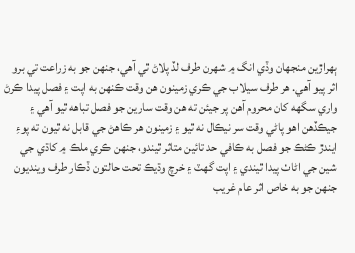ٻهراڙين منجهان وڏي انگ ۾ شهرن طرف لڏ پلاڻ ٿي آهي، جنهن جو به زراعت تي برو اثر پيو آهي. هر طرف سيلاب جي ڪري زمينون هن وقت ڪنهن به اپت ۽ فصل پيدا ڪرڻ واري سگھه کان محروم آهن پر جيئن ته هن وقت سارين جو فصل تباهه ٿيو آهي ۽ جيڪڏهن اهو پاڻي وقت سر نيڪال نه ٿيو ۽ زمينون هر ڪاهڻ جي قابل نه ٿيون ته پوءِ ايندڙ ڪڻڪ جو فصل به ڪافي حد تائين متاثر ٿيندو، جنهن ڪري ملڪ ۾ کاڌي جي شين جي اڻاٺ پيدا ٿيندي ۽ اپت گهٽ ۽ خرچ وڌيڪ تحت حالتون ڏڪار طرف وينديون جنهن جو به خاص اثر عام غريب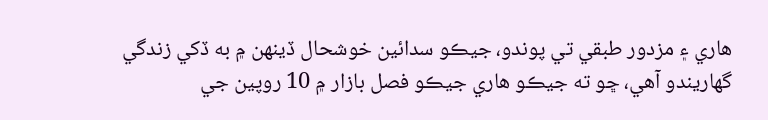هاري ۽ مزدور طبقي تي پوندو، جيڪو سدائين خوشحال ڏينهن ۾ به ڏکي زندگي گهاريندو آهي، ڇو ته جيڪو هاري جيڪو فصل بازار ۾ 10 روپين جي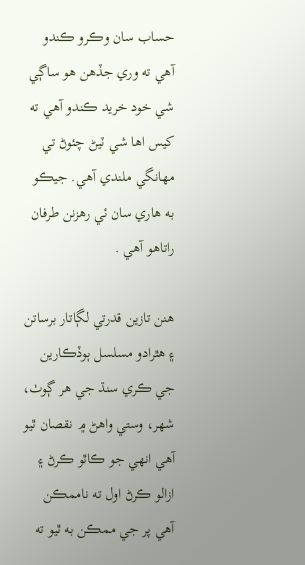حساب سان وڪرو ڪندو آهي ته وري جڏهن هو ساڳي شي خود خريد ڪندو آهي ته کيس اها شي ٽيڻ چئوڻ تي مهانگي ملندي آهي. جيڪو به هاري سان ئي رهزنن طرفان راتاهو آهي .

هنن تازين قدرتي لڳاتار برساتن ۽ هٿرادو مسلسل ٻوڏڪارين جي ڪري سنڌ جي هر ڳوٺ، شهر، وستي واهڻ ۾ نقصان ٿيو آهي انهي جو ڪاٿو ڪرڻ ۽ ازالو ڪرڻ اول ته ناممڪن آهي پر جي ممڪن به ٿيو ته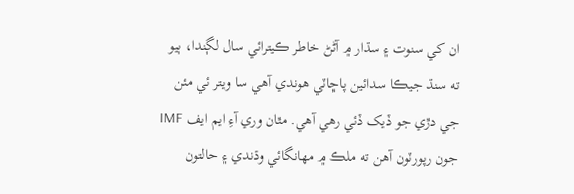ان کي سنوت ۽ سڌار ۾ آڻڻ خاطر ڪيترائي سال لڳندا، ٻيو ته سنڌ جيڪا سدائين پاڇاٽي هوندي آهي سا ويتر ئي مئن جي دڙي جو ڏيک ڏئي رهي آهي. مٿان وري آءِ ايم ايف IMF جون رپورٽون آهن ته ملڪ ۾ مهانگائي وڌندي ۽ حالتون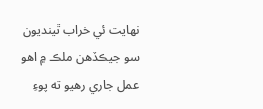نهايت ئي خراب ٿينديون سو جيڪڏهن ملڪ ۾ اهو عمل جاري رهيو ته پوءِ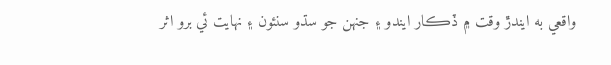واقعي به ايندڙ وقت ۾ ڏڪار ايندو ۽ جنهن جو سڌو سنئون ۽ نهايت ئي برو اثر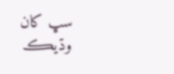سڀ کان وڌيڪ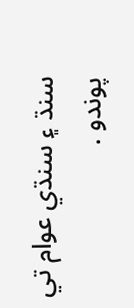سنڌ ۽ سنڌي عوام تي پوندو .